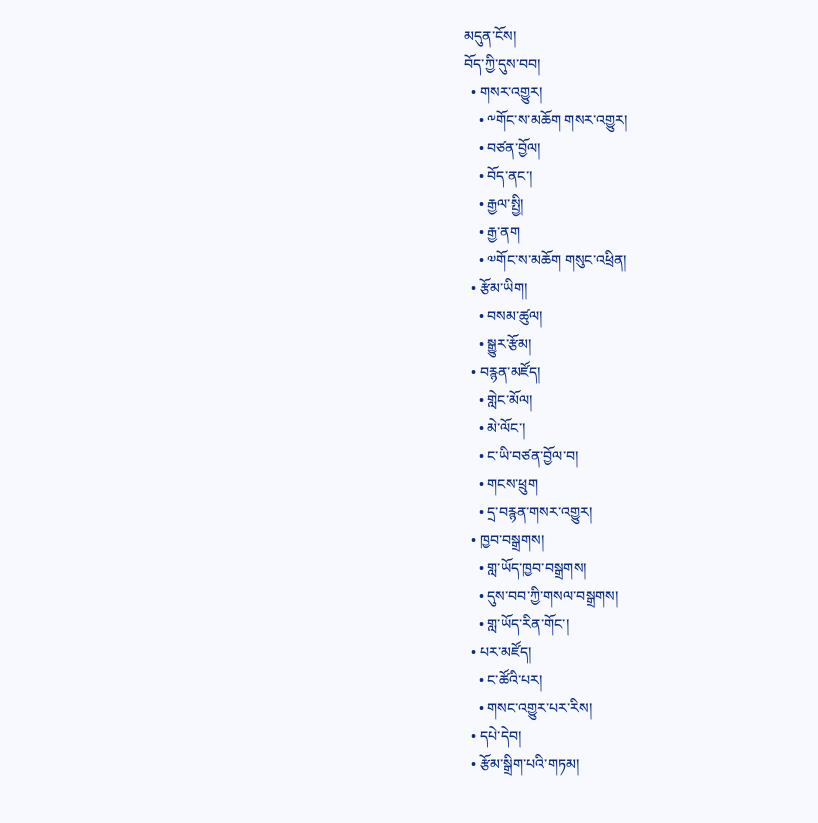མདུན་ངོས།
བོད་ཀྱི་དུས་བབ།
  • གསར་འགྱུར།
    • ༸གོང་ས་མཆོག གསར་འགྱུར།
    • བཙན་བྱོལ།
    • བོད་ནང་།
    • རྒྱལ་སྤྱི།
    • རྒྱ་ནག
    • ༧གོང་ས་མཆོག གསུང་འཕྲིན།
  • རྩོམ་ཡིག།
    • བསམ་ཚུལ།
    • སྒྱུར་རྩོམ།
  • བརྙན་མཛོད།
    • གླེང་མོལ།
    • མེ་ལོང་།
    • ང་ཡི་བཙན་བྱོལ་བ།
    • གངས་ཕྲུག
    • དྲ་བརྙན་གསར་འགྱུར།
  • ཁྱབ་བསྒྲགས།
    • གླ་ཡོད་ཁྱབ་བསྒྲགས།
    • དུས་བབ་ཀྱི་གསལ་བསྒྲགས།
    • གླ་ཡོད་རིན་གོང་།
  • པར་མཛོད།
    • ང་ཚོའི་པར།
    • གསང་འགྱུར་པར་རིས།
  • དཔེ་དེབ།
  • རྩོམ་སྒྲིག་པའི་གཏམ།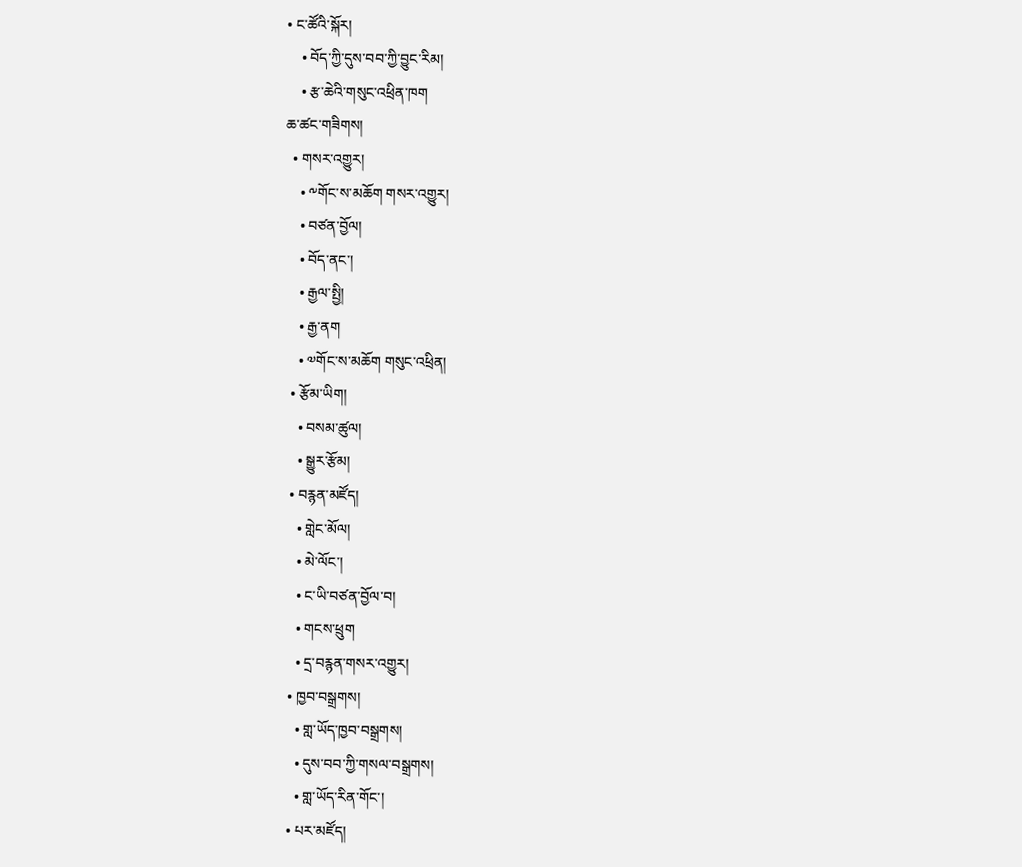• ང་ཚོའི་སྐོར།
    • བོད་ཀྱི་དུས་བབ་ཀྱི་བྱུང་རིམ།
    • རྩ་ཆེའི་གསུང་འཕྲིན་ཁག
ཆ་ཚང་གཟིགས།
  • གསར་འགྱུར།
    • ༸གོང་ས་མཆོག གསར་འགྱུར།
    • བཙན་བྱོལ།
    • བོད་ནང་།
    • རྒྱལ་སྤྱི།
    • རྒྱ་ནག
    • ༧གོང་ས་མཆོག གསུང་འཕྲིན།
  • རྩོམ་ཡིག།
    • བསམ་ཚུལ།
    • སྒྱུར་རྩོམ།
  • བརྙན་མཛོད།
    • གླེང་མོལ།
    • མེ་ལོང་།
    • ང་ཡི་བཙན་བྱོལ་བ།
    • གངས་ཕྲུག
    • དྲ་བརྙན་གསར་འགྱུར།
  • ཁྱབ་བསྒྲགས།
    • གླ་ཡོད་ཁྱབ་བསྒྲགས།
    • དུས་བབ་ཀྱི་གསལ་བསྒྲགས།
    • གླ་ཡོད་རིན་གོང་།
  • པར་མཛོད།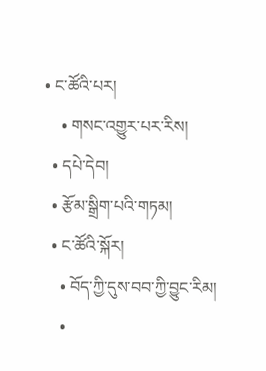• ང་ཚོའི་པར།
    • གསང་འགྱུར་པར་རིས།
  • དཔེ་དེབ།
  • རྩོམ་སྒྲིག་པའི་གཏམ།
  • ང་ཚོའི་སྐོར།
    • བོད་ཀྱི་དུས་བབ་ཀྱི་བྱུང་རིམ།
    •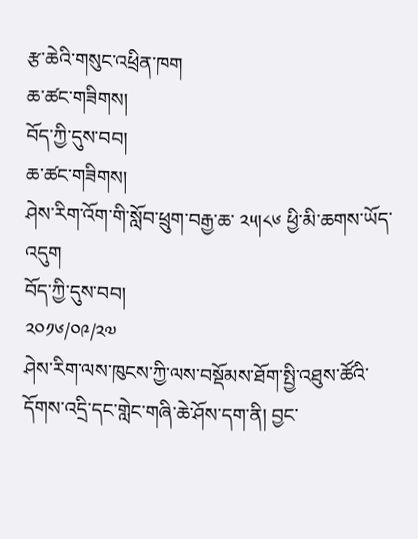རྩ་ཆེའི་གསུང་འཕྲིན་ཁག
ཆ་ཚང་གཟིགས།
བོད་ཀྱི་དུས་བབ།
ཆ་ཚང་གཟིགས།
ཤེས་རིག་འོག་གི་སློབ་ཕྲུག་བརྒྱ་ཆ་ ༢༥།༨༦ ཕྱི་མི་ཆགས་ཡོད་འདུག
བོད་ཀྱི་དུས་བབ།
༢༠༡༦/༠༩/༢༧
ཤེས་རིག་ལས་ཁུངས་ཀྱི་ལས་བསྡོམས་ཐོག་སྤྱི་འཐུས་ཚོའི་དོགས་འདྲི་དང་གླེང་གཞི་ཆེ་ཤོས་དག་ནི། བྱང་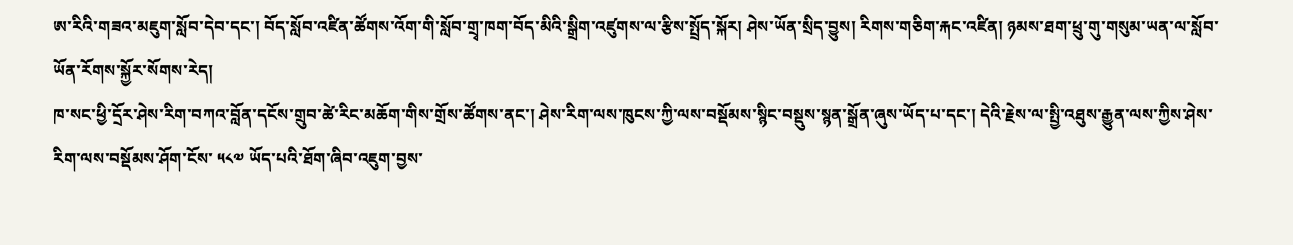ཨ་རིའི་གཟའ་མཇུག་སློབ་དེབ་དང་། བོད་སློབ་འཛིན་ཚོགས་འོག་གི་སློབ་གྲྭ་ཁག་བོད་མིའི་སྒྲིག་འཛུགས་ལ་རྩིས་སྤྲོད་སྐོར། ཤེས་ཡོན་སྲིད་བྱུས། རིགས་གཅིག་རྐང་འཛིན། ཉམས་ཐག་ཕྲུ་གུ་གསུམ་ཡན་ལ་སློབ་ཡོན་རོགས་སྐྱོར་སོགས་རེད།
ཁ་སང་ཕྱི་དྲོར་ཤེས་རིག་བཀའ་བློན་དངོས་གྲུབ་ཚེ་རིང་མཆོག་གིས་གྲོས་ཚོགས་ནང་། ཤེས་རིག་ལས་ཁུངས་ཀྱི་ལས་བསྡོམས་སྙིང་བསྡུས་སྙན་སྒྲོན་ཞུས་ཡོད་པ་དང་། དེའི་རྗེས་ལ་སྤྱི་འཐུས་རྒྱུན་ལས་ཀྱིས་ཤེས་རིག་ལས་བསྡོམས་ཤོག་ངོས་ ༥༨༧ ཡོད་པའི་ཐོག་ཞིབ་འཇུག་བྱས་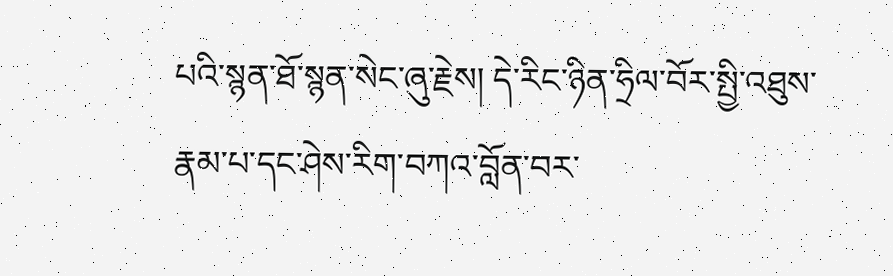པའི་སྙན་ཐོ་སྙན་སེང་ཞུ་རྗེས། དེ་རིང་ཉིན་ཧྲིལ་བོར་སྤྱི་འཐུས་རྣམ་པ་དང་ཤེས་རིག་བཀའ་བློན་བར་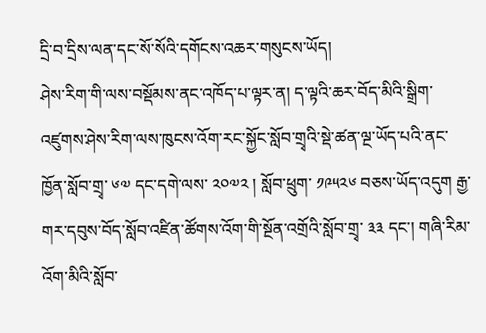དྲི་བ་དྲིས་ལན་དང་སོ་སོའི་དགོངས་འཆར་གསུངས་ཡོད།
ཤེས་རིག་གི་ལས་བསྡོམས་ནང་འཁོད་པ་ལྟར་ན། ད་ལྟའི་ཆར་བོད་མིའི་སྒྲིག་འཛུགས་ཤེས་རིག་ལས་ཁུངས་འོག་རང་སྐྱོང་སློབ་གྲྭའི་སྡེ་ཚན་ལྔ་ཡོད་པའི་ནང་ཁྱོན་སློབ་གྲྭ་ ༦༧ དང་དགེ་ལས་ ༢༠༧༢ ། སློབ་ཕྲུག་ ༡༩༥༢༦ བཅས་ཡོད་འདུག རྒྱ་གར་དབུས་བོད་སློབ་འཛིན་ཚོགས་འོག་གི་སྔོན་འགྲོའི་སློབ་གྲྭ་ ༣༣ དང་། གཞི་རིམ་འོག་མིའི་སློབ་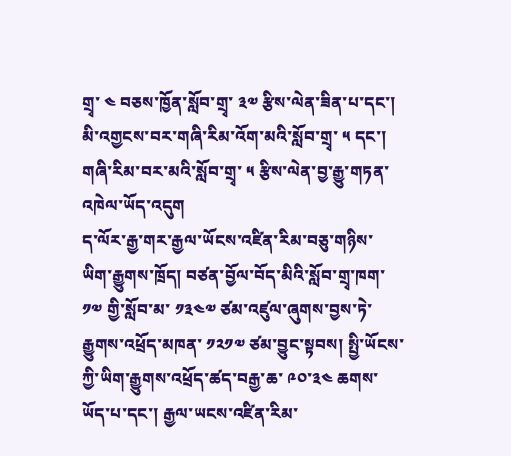གྲྭ་ ༤ བཅས་ཁྱོན་སློབ་གྲྭ་ ༣༧ རྩིས་ལེན་ཟིན་པ་དང་། མི་འགྱངས་བར་གཞི་རིམ་འོག་མའི་སློབ་གྲྭ་ ༥ དང་། གཞི་རིམ་བར་མའི་སློབ་གྲྭ་ ༥ རྩིས་ལེན་བྱ་རྒྱུ་གཏན་འཁེལ་ཡོད་འདུག
ད་ལོར་རྒྱ་གར་རྒྱལ་ཡོངས་འཛིན་རིམ་བཅུ་གཉིས་ཡིག་རྒྱུགས་ཁྲོད། བཙན་བྱོལ་བོད་མིའི་སློབ་གྲྭ་ཁག་ ༡༧ གྱི་སློབ་མ་ ༡༣༤༧ ཙམ་འཛུལ་ཞུགས་བྱས་ཏེ་རྒྱུགས་འཕྲོད་མཁན་ ༡༢༡༧ ཙམ་བྱུང་སྟབས། སྤྱི་ཡོངས་ཀྱི་ཡིག་རྒྱུགས་འཕྲོད་ཚད་བརྒྱ་ཆ་ ༩༠་༣༤ ཆགས་ཡོད་པ་དང་། རྒྱལ་ཡངས་འཛིན་རིམ་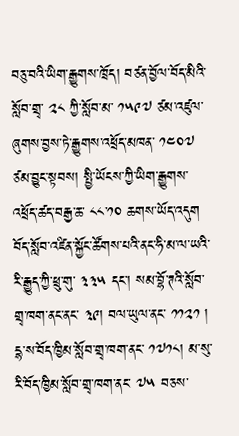བཅུ་བའི་ཡིག་རྒྱུགས་ཁྲོད། བཙན་བྱོལ་བོད་མིའི་སློབ་གྲྭ་ ༢༨ ཀྱི་སློབ་མ་ ༡༥༩༧ ཙམ་འཛུལ་ཞུགས་བྱས་ཏེ་རྒྱུགས་འཕྲོད་མཁན་ ༡༤༠༧ ཙམ་བྱུང་སྟབས། སྤྱི་ཡོངས་ཀྱི་ཡིག་རྒྱུགས་འཕྲོད་ཚད་བརྒྱ་ཆ་ ༨༨་༡༠ ཆགས་ཡོད་འདུག
བོད་སློབ་འཛིན་སྐྱོང་ཚོགས་པའི་ནང་ཧི་མ་ལ་ཡའི་རི་རྒྱུད་ཀྱི་ཕྲུ་གུ་ ༣༣༥ དང་། སམ་བྷོ་ཊའི་སློབ་གྲྭ་ཁག་ནང་ནང་ ༣༩། བལ་ཡུལ་ནང་ ༡༡༢༡ ། དྷ་ས་བོད་ཁྱིམ་སློབ་གྲྭ་ཁག་ནང་ ༡༧༡༨། མ་སུ་རི་བོད་ཁྱིམ་སློབ་གྲྭ་ཁག་ནང་ ༧༥ བཅས་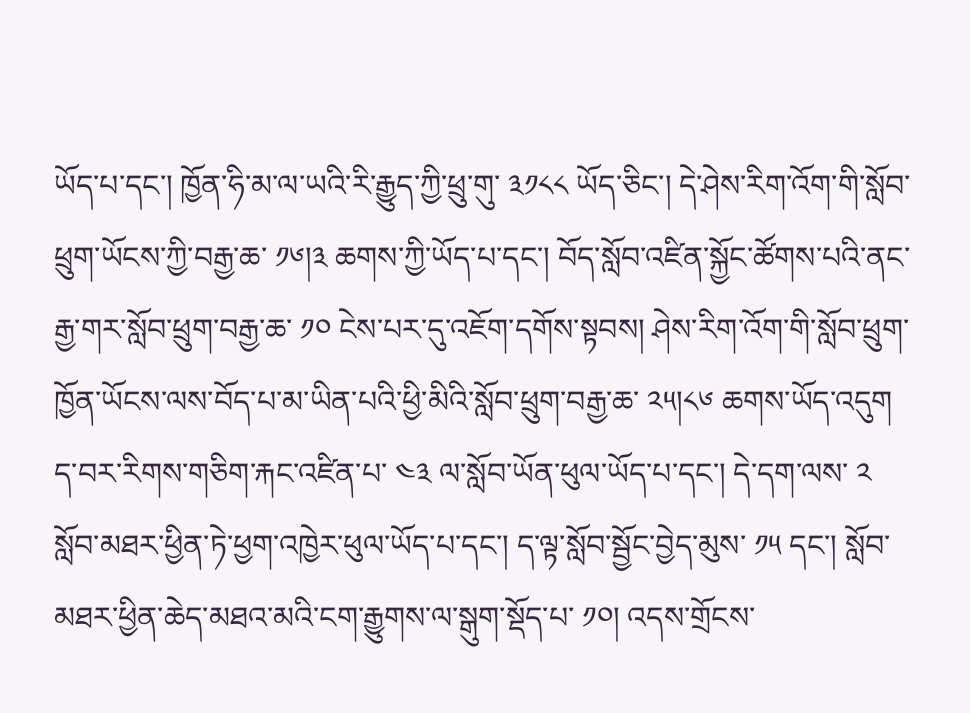ཡོད་པ་དང་། ཁྱོན་ཧི་མ་ལ་ཡའི་རི་རྒྱུད་ཀྱི་ཕྲུ་གུ་ ༣༡༨༨ ཡོད་ཅིང་། དེ་ཤེས་རིག་འོག་གི་སློབ་ཕྲུག་ཡོངས་ཀྱི་བརྒྱ་ཆ་ ༡༦།༣ ཆགས་ཀྱི་ཡོད་པ་དང་། བོད་སློབ་འཛིན་སྐྱོང་ཚོགས་པའི་ནང་རྒྱ་གར་སློབ་ཕྲུག་བརྒྱ་ཆ་ ༡༠ ངེས་པར་དུ་འཇོག་དགོས་སྟབས། ཤེས་རིག་འོག་གི་སློབ་ཕྲུག་ཁྱོན་ཡོངས་ལས་བོད་པ་མ་ཡིན་པའི་ཕྱི་མིའི་སློབ་ཕྲུག་བརྒྱ་ཆ་ ༢༥།༨༦ ཆགས་ཡོད་འདུག
ད་བར་རིགས་གཅིག་རྐང་འཛིན་པ་ ༤༣ ལ་སློབ་ཡོན་ཕུལ་ཡོད་པ་དང་། དེ་དག་ལས་ ༢ སློབ་མཐར་ཕྱིན་ཏེ་ཕྱག་འཁྱེར་ཕུལ་ཡོད་པ་དང་། ད་ལྟ་སློབ་སྦྱོང་བྱེད་མུས་ ༡༥ དང་། སློབ་མཐར་ཕྱིན་ཆེད་མཐའ་མའི་ངག་རྒྱུགས་ལ་སྒུག་སྡོད་པ་ ༡༠། འདས་གྲོངས་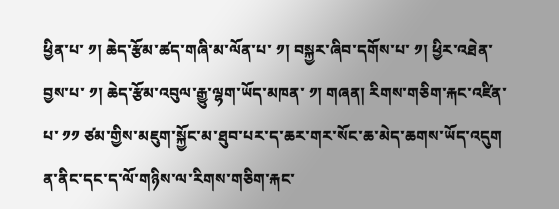ཕྱིན་པ་ ༡། ཆེད་རྩོམ་ཚད་གཞི་མ་ལོན་པ་ ༡། བསྐྱར་ཞིབ་དགོས་པ་ ༡། ཕྱིར་འཐེན་བྱས་པ་ ༡། ཆེད་རྩོམ་འབུལ་རྒྱུ་ལྷག་ཡོད་མཁན་ ༡། གཞན། རིགས་གཅིག་རྐང་འཛིན་པ་ ༡༡ ཙམ་གྱིས་མཇུག་སྐྱོང་མ་ཐུབ་པར་ད་ཆར་གར་སོང་ཆ་མེད་ཆགས་ཡོད་འདུག ན་ནིང་དང་ད་ལོ་གཉིས་ལ་རིགས་གཅིག་རྐང་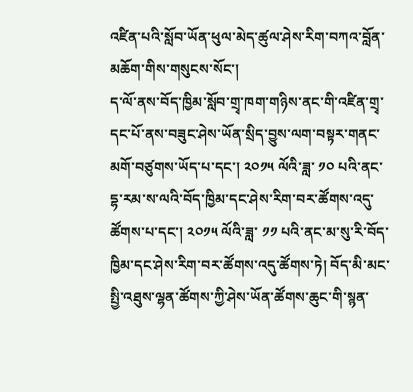འཛིན་པའི་སློབ་ཡོན་ཕུལ་མེད་ཚུལ་ཤེས་རིག་བཀའ་བློན་མཆོག་གིས་གསུངས་སོང་།
ད་ལོ་ནས་བོད་ཁྱིམ་སློབ་གྲྭ་ཁག་གཉིས་ནང་གི་འཛིན་གྲྭ་དང་པོ་ནས་བཟུང་ཤེས་ཡོན་སྲིད་བྱུས་ལག་བསྟར་གནང་མགོ་བཙུགས་ཡོད་པ་དང་། ༢༠༡༥ ལོའི་ཟླ་ ༡༠ པའི་ནང་དྷ་རམ་ས་ལའི་བོད་ཁྱིམ་དང་ཤེས་རིག་བར་ཚོགས་འདུ་ཚོགས་པ་དང་། ༢༠༡༥ ལོའི་ཟླ་ ༡༡ པའི་ནང་མ་སུ་རི་བོད་ཁྱིམ་དང་ཤེས་རིག་བར་ཚོགས་འདུ་ཚོགས་ཏེ། བོད་མི་མང་སྤྱི་འཐུས་ལྷན་ཚོགས་ཀྱི་ཤེས་ཡོན་ཚོགས་ཆུང་གི་སྙན་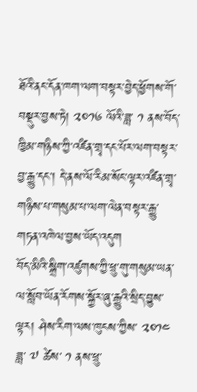ཐོའི་ནང་དོན་ཁག་ལག་བསྟར་བྱེད་ཕྱོགས་གོ་བསྡུར་བྱས་ཏེ། ༢༠༡༦ ལོའི་ཟླ་ ༡ ནས་བོད་ཁྱིམ་གཉིས་ཀྱི་འཛིན་གྲྭ་དང་པོར་ལག་བསྟར་བྱ་རྒྱུ་དང་། དེ་ནས་ལོ་རིམ་སོང་ལྟར་འཛིན་གྲྭ་གཉིས་པ་གསུམ་པ་ལག་ལེན་བསྟར་རྒྱུ་གཏན་འཁེལ་བྱས་ཡོད་འདུག
བོད་མིའི་སྒྲིག་འཛུགས་ཀྱི་ཕྲུ་གུ་གསུམ་ཡན་ལ་སློབ་ཡོན་རོགས་སྐྱོར་ཞུ་རྒྱུའི་སྲིད་བྱུས་ལྟར། ཤེས་རིག་ལས་ཁུངས་ཀྱིས་ ༢༠༡༤ ཟླ་ ༧ ཚེས་ ༡ ནས་ཕྲུ་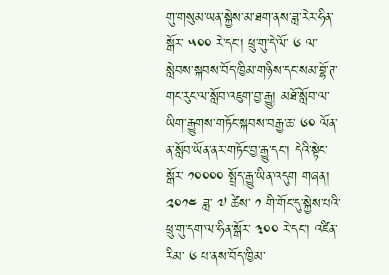གུ་གསུམ་ཡན་སྐྱེས་མ་ཐག་ནས་ཟླ་རེར་ཧིན་སྒོར་ ༥༠༠ རེ་དང་། ཕྲུ་གུ་དེ་ལོ་ ༦ ལ་སླེབས་སྐབས་བོད་ཁྱིམ་གཉིས་དང་སམ་བྷོ་ཊ་གང་རུང་ལ་སློབ་འཇུག་བྱ་རྒྱུ། མཐོ་སློབ་ལ་ཡིག་རྒྱུགས་གཏོང་སྐབས་བརྒྱ་ཆ་ ༦༠ ལོན་ན་སློབ་ཡོན་ནར་གཏོང་བྱ་རྒྱུ་དང་། དེའི་སྟེང་སྒོར་ ༡༠༠༠༠ སྤྲོད་རྒྱུ་ཡིན་འདུག གཞན། ༢༠༡༤ ཟླ་ ༧ ཚེས་ ༡ གི་གོང་དུ་སྐྱེས་པའི་ཕྲུ་གུ་དག་ལ་ཧིན་སྒོར་ ༣༠༠ རེ་དང་། འཛིན་རིམ་ ༦ པ་ནས་བོད་ཁྱིམ་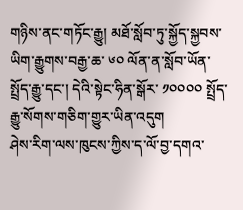གཉིས་ནང་གཏོང་རྒྱུ། མཐོ་སློབ་ཏུ་སྐྱོད་སྐྱབས་ཡིག་རྒྱུགས་བརྒྱ་ཆ་ ༦༠ ལོན་ན་སློབ་ཡོན་སྤྲོད་རྒྱུ་དང་། དེའི་སྟེང་ཧིན་སྒོར་ ༡༠༠༠༠ སྤྲོད་རྒྱུ་སོགས་གཅིག་གྱུར་ཡིན་འདུག
ཤེས་རིག་ལས་ཁུངས་ཀྱིས་ད་ལོ་བྱ་དགའ་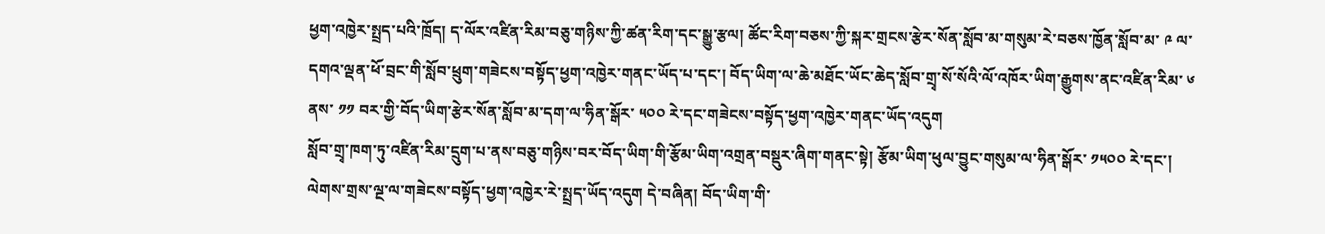ཕྱག་འཁྱེར་སྤྲད་པའི་ཁྲོད། ད་ལོར་འཛིན་རིམ་བཅུ་གཉིས་ཀྱི་ཚན་རིག་དང་སྒྱུ་རྩལ། ཚོང་རིག་བཅས་ཀྱི་སྐར་གྲངས་རྩེར་སོན་སློབ་མ་གསུམ་རེ་བཅས་ཁྱོན་སློབ་མ་ ༩ ལ་དགའ་ལྡན་ཕོ་བྲང་གི་སློབ་ཕྲུག་གཟེངས་བསྟོད་ཕྱག་འཁྱེར་གནང་ཡོད་པ་དང་། བོད་ཡིག་ལ་ཆེ་མཐོང་ཡོང་ཆེད་སློབ་གྲྭ་སོ་སོའི་ལོ་འཁོར་ཡིག་རྒྱུགས་ནང་འཛིན་རིམ་ ༦ ནས་ ༡༡ བར་གྱི་བོད་ཡིག་རྩེར་སོན་སློབ་མ་དག་ལ་ཧིན་སྒོར་ ༥༠༠ རེ་དང་གཟེངས་བསྟོད་ཕྱག་འཁྱེར་གནང་ཡོད་འདུག
སློབ་གྲྭ་ཁག་ཏུ་འཛིན་རིམ་དྲུག་པ་ནས་བཅུ་གཉིས་བར་བོད་ཡིག་གི་རྩོམ་ཡིག་འགྲན་བསྡུར་ཞིག་གནང་སྟེ། རྩོམ་ཡིག་ཕུལ་བྱུང་གསུམ་ལ་ཧིན་སྒོར་ ༡༥༠༠ རེ་དང་། ལེགས་གྲས་ལྔ་ལ་གཟེངས་བསྟོད་ཕྱག་འཁྱེར་རེ་སྤྲད་ཡོད་འདུག དེ་བཞིན། བོད་ཡིག་གི་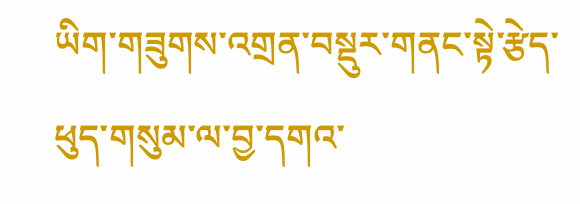ཡིག་གཟུགས་འགྲན་བསྡུར་གནང་སྟེ་རྩེད་ཕུད་གསུམ་ལ་བྱ་དགའ་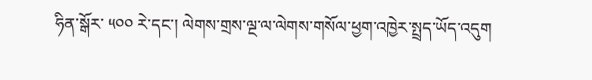ཧིན་སྒོར་ ༥༠༠ རེ་དང་། ལེགས་གྲས་ལྔ་ལ་ལེགས་གསོལ་ཕྱག་འཁྱེར་སྤྲད་ཡོད་འདུག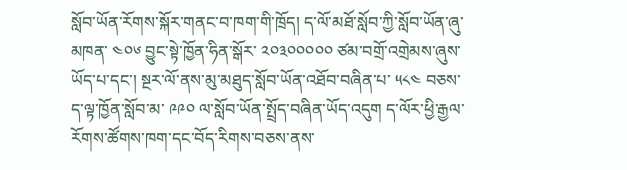སློབ་ཡོན་རོགས་སྐོར་གནང་བ་ཁག་གི་ཁྲོད། ད་ལོ་མཐོ་སློབ་ཀྱི་སློབ་ཡོན་ཞུ་མཁན་ ༤༠༦ བྱུང་སྟེ་ཁྱོན་ཧིན་སྒོར་ ༢༠༣༠༠༠༠༠ ཙམ་བགྲོ་འགྲེམས་ཞུས་ཡོད་པ་དང་། སྔར་ལོ་ནས་མུ་མཐུད་སློབ་ཡོན་འཐོབ་བཞིན་པ་ ༥༨༤ བཅས་ད་ལྟ་ཁྱོན་སློབ་མ་ ༩༩༠ ལ་སློབ་ཡོན་སྤྲོད་བཞིན་ཡོད་འདུག ད་ལོར་ཕྱི་རྒྱལ་རོགས་ཚོགས་ཁག་དང་བོད་རིགས་བཅས་ནས་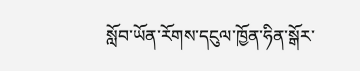སློབ་ཡོན་རོགས་དངུལ་ཁྱོན་ཧིན་སྒོར་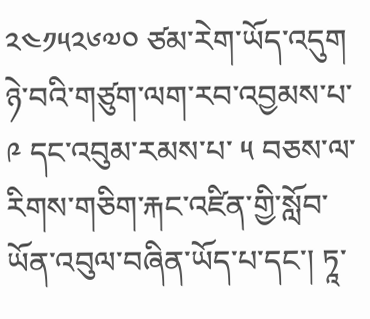༢༤༡༥༢༦༧༠ ཙམ་རེག་ཡོད་འདུག
ཉེ་བའི་གཙུག་ལག་རབ་འབྱམས་པ་ ༩ དང་འབུམ་རམས་པ་ ༥ བཅས་ལ་རིགས་གཅིག་རྐང་འཛིན་གྱི་སློབ་ཡོན་འབུལ་བཞིན་ཡོད་པ་དང་། ཏཱ་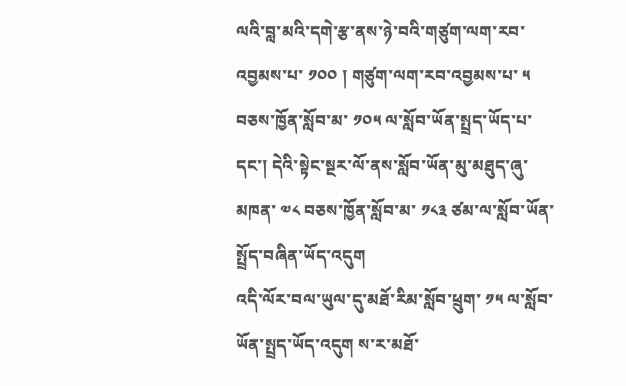ལའི་བླ་མའི་དགེ་རྩ་ནས་ཉེ་བའི་གཙུག་ལག་རབ་འབྱམས་པ་ ༡༠༠ ། གཙུག་ལག་རབ་འབྱམས་པ་ ༥ བཅས་ཁྱོན་སློབ་མ་ ༡༠༥ ལ་སློབ་ཡོན་སྤྲད་ཡོད་པ་དང་། དེའི་སྟེང་སྔར་ལོ་ནས་སློབ་ཡོན་མུ་མཐུད་ཞུ་མཁན་ ༧༨ བཅས་ཁྱོན་སློབ་མ་ ༡༨༣ ཙམ་ལ་སློབ་ཡོན་སྤྲོད་བཞིན་ཡོད་འདུག
འདི་ལོར་བལ་ཡུལ་དུ་མཐོ་རིམ་སློབ་ཕྲུག་ ༡༥ ལ་སློབ་ཡོན་སྤྲད་ཡོད་འདུག ས་ར་མཐོ་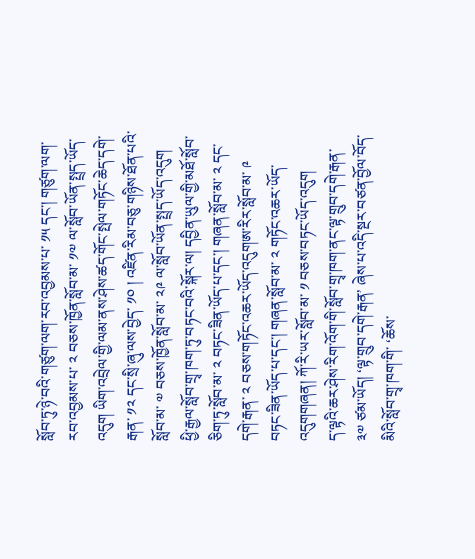སློབ་ཏུ་ཉེ་བའི་གཙུག་ལག་རབ་འབྱམས་པ་ ༡༥ དང་། གཙུག་ལག་རབ་འབྱམས་པ་ ༢ བཅས་ཁྱོན་སློབ་མ་ ༡༧ ལ་སློབ་ཡོན་སྤྲད་ཡོད་འདུག ཡིག་འབྲེལ་གྱི་ལམ་ནས་ཤེས་ཚད་གོང་སྤེལ་གཏོང་ཆེད་དགེ་རྒན་ ༡༢ དང་སྲི་ཞུ་ལས་བྱེད་ ༡༠ ། འཛིན་རིམ་བཅུ་གཉིས་ཐོན་པའི་སློབ་མ་ ༧ བཅས་ཁྱོན་སློབ་མ་ ༢༩ ལ་སློབ་ཡོན་སྤྲད་ཡོད་འདུག
ཕྱི་རྒྱལ་སློབ་གྲྭ་ཁག་ཏུ་བཏང་བའི་སྐོར་ལ། དབྱིན་ཡུལ་གྱི་མཐོ་སློབ་ཅིག་ཏུ་སློབ་མ་ ༢ བཏང་ཟིན་ཡོད་པ་དང་། གཞན་སློབ་མ་ ༢ དང་དགེ་རྒན་ ༢ བཅས་གཏོང་འཆར་ཡོད་འདུགཨ་རིར་སློབ་མ་ ༩ བཏང་ཟིན་ཡོད་པ་དང་། གཞན་སློབ་མ་ ༢ གཏོང་འཆར་ཡོད་འདུགགཞན། ཀོ་རི་ཡར་སློབ་མ་ ༡ བཅས་བཏང་ཡོད་འདུག
ད་ལྟའི་ཆར་ཤེས་རིག་འོག་གི་སློབ་གྲྭ་ཁག་ནང་ལྟ་གྲུབ་དགེ་རྒན་ ༣༧ ཙམ་ཡོད། ‘ལྟ་གྲུབ་དགེ་རྒན’ ཞེས་པ་འདི་སྔར་བཙན་བྱོལ་བོད་མིའི་སློབ་གྲྭ་ཁག་གི་ ‘ཆོས་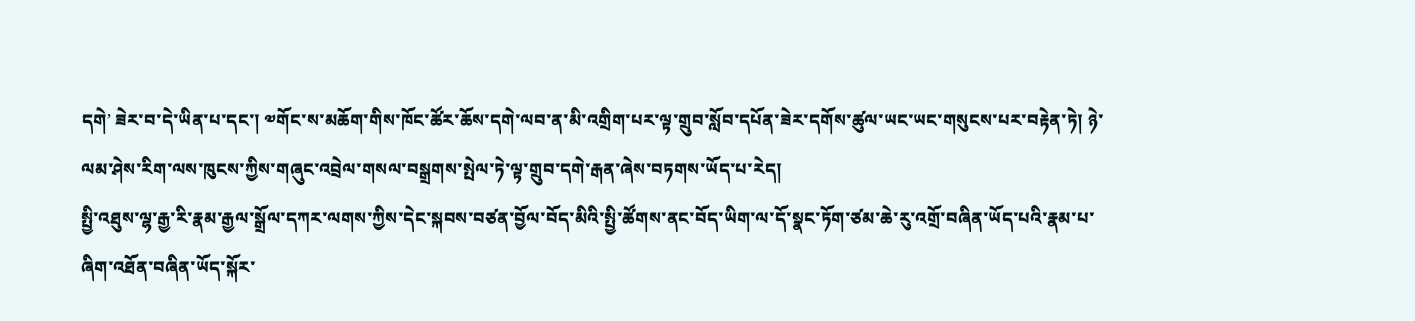དགེ’ ཟེར་བ་དེ་ཡིན་པ་དང་། ༧གོང་ས་མཆོག་གིས་ཁོང་ཚོར་ཆོས་དགེ་ལབ་ན་མི་འགྲིག་པར་ལྟ་གྲུབ་སློབ་དཔོན་ཟེར་དགོས་ཚུལ་ཡང་ཡང་གསུངས་པར་བརྟེན་ཏེ། ཉེ་ལམ་ཤེས་རིག་ལས་ཁུངས་ཀྱིས་གཞུང་འབྲེལ་གསལ་བསྒྲགས་སྤེལ་ཏེ་ལྟ་གྲུབ་དགེ་རྒན་ཞེས་བཏགས་ཡོད་པ་རེད།
སྤྱི་འཐུས་ལྷ་རྒྱ་རི་རྣམ་རྒྱལ་སྒྲོལ་དཀར་ལགས་ཀྱིས་དེང་སྐབས་བཙན་བྱོལ་བོད་མིའི་སྤྱི་ཚོགས་ནང་བོད་ཡིག་ལ་དོ་སྣང་ཏོག་ཙམ་ཆེ་རུ་འགྲོ་བཞིན་ཡོད་པའི་རྣམ་པ་ཞིག་འཐོན་བཞིན་ཡོད་སྐོར་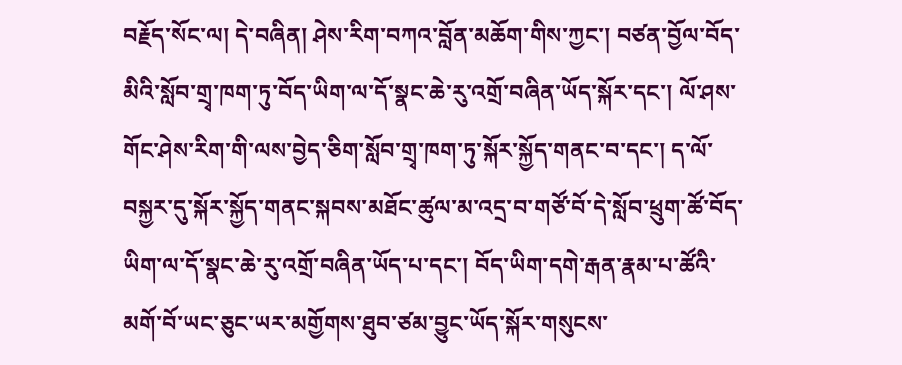བརྗོད་སོང་ལ། དེ་བཞིན། ཤེས་རིག་བཀའ་བློན་མཆོག་གིས་ཀྱང་། བཙན་བྱོལ་བོད་མིའི་སློབ་གྲྭ་ཁག་ཏུ་བོད་ཡིག་ལ་དོ་སྣང་ཆེ་རུ་འགྲོ་བཞིན་ཡོད་སྐོར་དང་། ལོ་ཤས་གོང་ཤེས་རིག་གི་ལས་བྱེད་ཅིག་སློབ་གྲྭ་ཁག་ཏུ་སྐོར་སྐྱོད་གནང་བ་དང་། ད་ལོ་བསྐྱར་དུ་སྐོར་སྐྱོད་གནང་སྐབས་མཐོང་ཚུལ་མ་འདྲ་བ་གཙོ་བོ་དེ་སློབ་ཕྲུག་ཚོ་བོད་ཡིག་ལ་དོ་སྣང་ཆེ་རུ་འགྲོ་བཞིན་ཡོད་པ་དང་། བོད་ཡིག་དགེ་རྒན་རྣམ་པ་ཚོའི་མགོ་བོ་ཡང་ཅུང་ཡར་མགྱོགས་ཐུབ་ཙམ་བྱུང་ཡོད་སྐོར་གསུངས་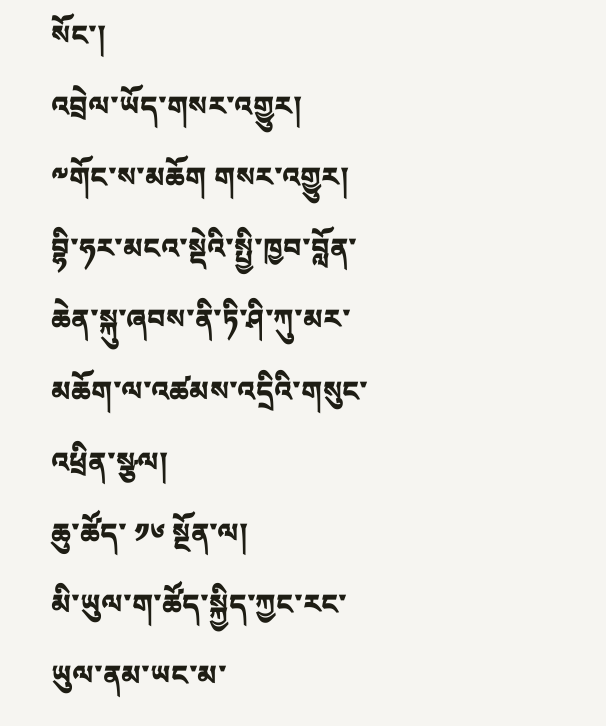སོང་།
འབྲེལ་ཡོད་གསར་འགྱུར།
༸གོང་ས་མཆོག གསར་འགྱུར།
བྷི་ཧར་མངའ་སྡེའི་སྤྱི་ཁྱབ་བློན་ཆེན་སྐུ་ཞབས་ནི་ཏི་ཤི་ཀུ་མར་མཆོག་ལ་འཚམས་འདྲིའི་གསུང་འཕྲིན་སྩལ།
ཆུ་ཚོད་ ༡༦ སྔོན་ལ།
མི་ཡུལ་ག་ཚོད་སྐྱིད་ཀྱང་རང་ཡུལ་ནམ་ཡང་མ་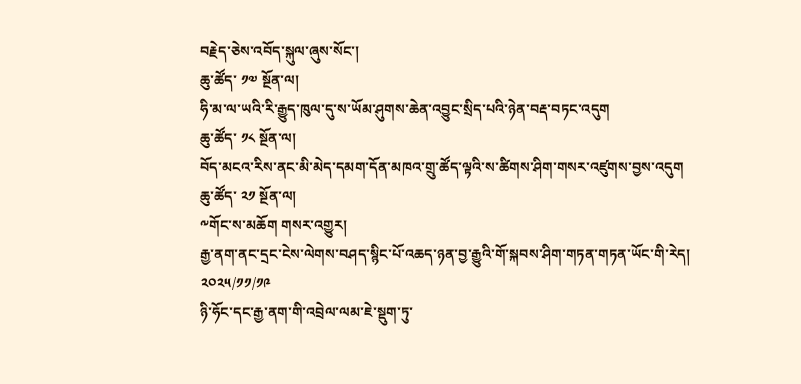བརྗེད་ཅེས་འབོད་སྐུལ་ཞུས་སོང་།
ཆུ་ཚོད་ ༡༧ སྔོན་ལ།
ཧི་མ་ལ་ཡའི་རི་རྒྱུད་ཁུལ་དུ་ས་ཡོམ་ཤུགས་ཆེན་འབྱུང་སྲིད་པའི་ཉེན་བརྡ་བཏང་འདུག
ཆུ་ཚོད་ ༡༨ སྔོན་ལ།
བོད་མངའ་རིས་ནང་མི་མེད་དམག་དོན་མཁའ་གྲུ་ཚོད་ལྟའི་ས་ཚིགས་ཤིག་གསར་འཛུགས་བྱས་འདུག
ཆུ་ཚོད་ ༢༡ སྔོན་ལ།
༸གོང་ས་མཆོག གསར་འགྱུར།
རྒྱ་ནག་ནང་དྲང་ངེས་ལེགས་བཤད་སྙིང་པོ་འཆད་ཉན་བྱ་རྒྱུའི་གོ་སྐབས་ཤིག་གཏན་གཏན་ཡོང་གི་རེད།
༢༠༢༥/༡༡/༡༩
ཉི་ཧོང་དང་རྒྱ་ནག་གི་འབྲེལ་ལམ་ཇེ་སྡུག་ཏུ་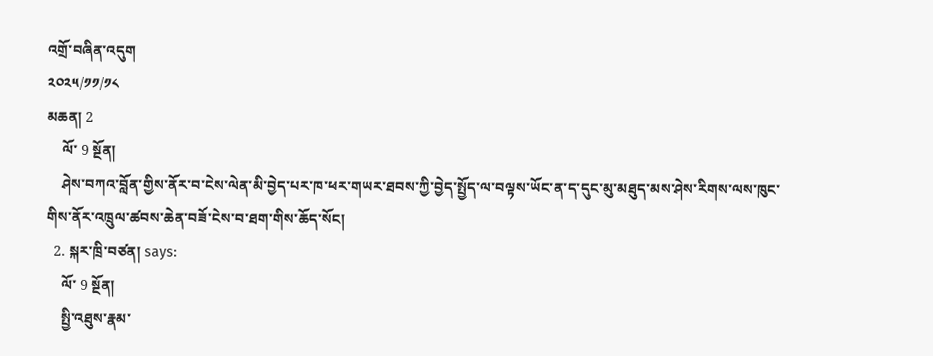འགྲོ་བཞིན་འདུག
༢༠༢༥/༡༡/༡༨
མཆན། 2
    ལོ་ 9 སྔོན།
    ཤེས་བཀའ་བློན་གྱིས་ནོར་བ་ངེས་ལེན་མི་བྱེད་པར་ཁ་ཕར་གཡར་ཐབས་ཀྱི་བྱེད་སྤྱོད་ལ་བལྟས་ཡོང་ན་ད་དུང་མུ་མཐུད་མས་ཤེས་རིགས་ལས་ཁུང་གིས་ནོར་འཁྲུལ་ཚབས་ཆེན་བཟོ་ངེས་བ་ཐག་གིས་ཆོད་སོང།
  2. སྐར་ཁྲི་བཙན། says:
    ལོ་ 9 སྔོན།
    སྤྱི་འཐུས་རྣམ་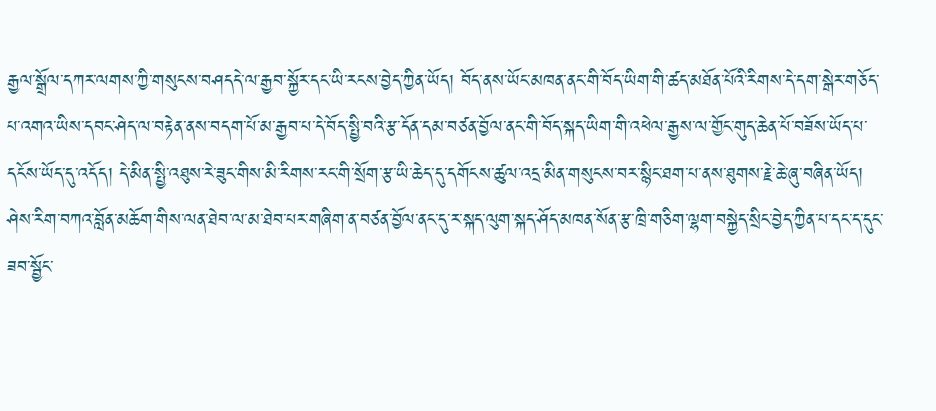རྒྱལ་སྒྲོལ་དཀར་ལགས་ཀྱི་གསུངས་བཤདདེ་ལ་རྒྱབ་སྐྱོར་དང་ཡི་རངས་བྱེད་ཀྱིན་ཡོད། བོད་ནས་ཡོང་མཁན་ནང་གི་བོད་ཡིག་གི་ཚད་མཐོན་པོའི་རིགས་དེ་དག་སྒེར་གཅོད་པ་འགའ་ཡིས་དབང་ཤེད་ལ་བརྟེན་ནས་བདག་པོ་མ་རྒྱབ་པ་དེ་བོད་སྤྱི་བའི་རྩ་དོན་དམ་བཙན་བྱོལ་ནང་གི་བོད་སྐད་ཡིག་གི་འཕེལ་རྒྱས་ལ་གྱོང་གུད་ཆེན་པོ་བཟོས་ཡོད་པ་དངོས་ཡོད་དུ་འདོད། དེ་མིན་སྤྱི་འཐུས་རེ་ཟུང་གིས་མི་རིགས་རང་གི་སྲོག་རྩ་ཡི་ཆེད་དུ་དགོངས་ཚུལ་འདྲ་མིན་གསུངས་བར་སྙིང་ཐག་པ་ནས་ཐུགས་རྗེ་ཆེ་ཞུ་བཞིན་ཡོད། ཤེས་རིག་བཀའ་བློན་མཆོག་གིས་ལན་ཐེབ་ལ་མ་ཐེབ་པར་གཞིག་ན་བཙན་བྱོལ་ནང་དུ་ར་སྐད་ལུག་སྐད་ཤོད་མཁན་སོན་རྩ་ཁྲི་གཅིག་ལྷག་བསྐྱེད་སྲིང་བྱེད་ཀྱིན་པ་དང་ད་དུང་ཟབ་སྦྱོང་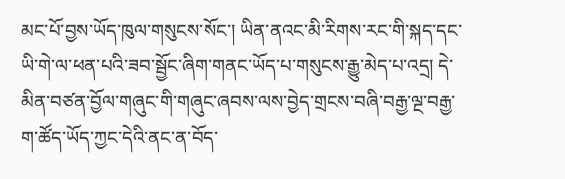མང་པོ་བྱས་ཡོད་ཁུལ་གསུངས་སོང་། ཡིན་ནའང་མི་རིགས་རང་གི་སྐད་དང་ཡི་གེ་ལ་ཕན་པའི་ཟབ་སྦྱོང་ཞིག་གནང་ཡོད་པ་གསུངས་རྒྱུ་མེད་པ་འདྲ། དེ་མིན་བཙན་བྱོལ་གཞུང་གི་གཞུང་ཞབས་ལས་བྱེད་གྲངས་བཞི་བརྒྱ་ལྔ་བརྒྱ་ག་ཚོད་ཡོད་ཀྱང་དེའི་ནང་ན་བོད་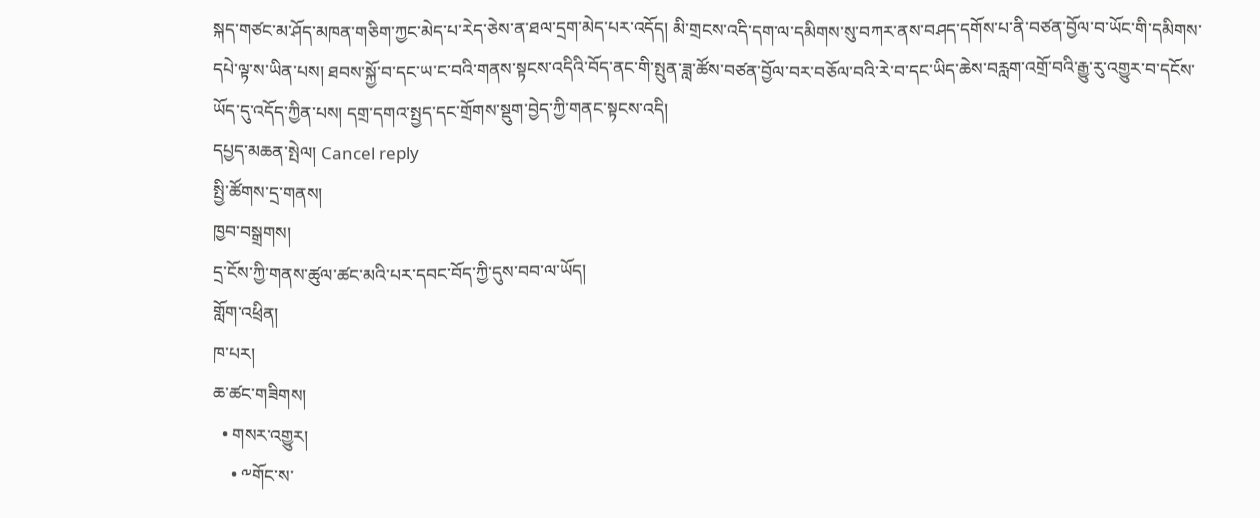སྐད་གཙང་མ་ཤོད་མཁན་གཅིག་ཀྱང་མེད་པ་རེད་ཅེས་ན་ཐལ་དྲག་མེད་པར་འདོད། མི་གྲངས་འདི་དག་ལ་དམིགས་སུ་བཀར་ནས་བཤད་དགོས་པ་ནི་བཙན་བྱོལ་བ་ཡོང་གི་དམིགས་དཔེ་ལྟ་ས་ཡིན་པས། ཐབས་སྐྱོ་བ་དང་ཡ་ང་བའི་གནས་སྟངས་འདིའི་བོད་ནང་གི་སྤུན་ཟླ་ཚོས་བཙན་བྱོལ་བར་བཅོལ་བའི་རེ་བ་དང་ཡིད་ཆེས་བརླག་འགྲོ་བའི་རྒྱུ་རུ་འགྱུར་བ་དངོས་ཡོད་དུ་འདོད་ཀྱིན་པས། དགྲ་དགའ་སྤྱད་དང་གྲོགས་སྡུག་བྱེད་ཀྱི་གནང་སྟངས་འདི།
དཔྱད་མཆན་སྤེལ། Cancel reply
སྤྱི་ཚོགས་དྲ་གནས།
ཁྱབ་བསྒྲགས།
དྲ་ངོས་ཀྱི་གནས་ཚུལ་ཚང་མའི་པར་དབང་བོད་ཀྱི་དུས་བབ་ལ་ཡོད།
གློག་འཕྲིན།
ཁ་པར།
ཆ་ཚང་གཟིགས།
  • གསར་འགྱུར།
    • ༸གོང་ས་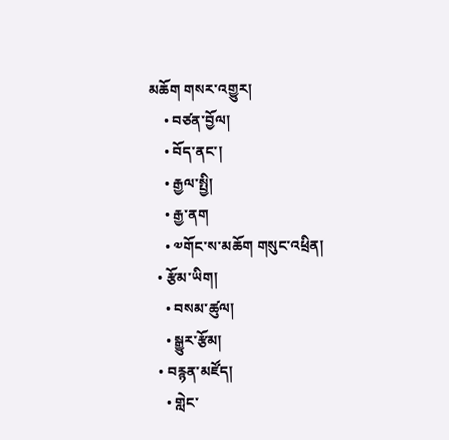མཆོག གསར་འགྱུར།
    • བཙན་བྱོལ།
    • བོད་ནང་།
    • རྒྱལ་སྤྱི།
    • རྒྱ་ནག
    • ༧གོང་ས་མཆོག གསུང་འཕྲིན།
  • རྩོམ་ཡིག།
    • བསམ་ཚུལ།
    • སྒྱུར་རྩོམ།
  • བརྙན་མཛོད།
    • གླེང་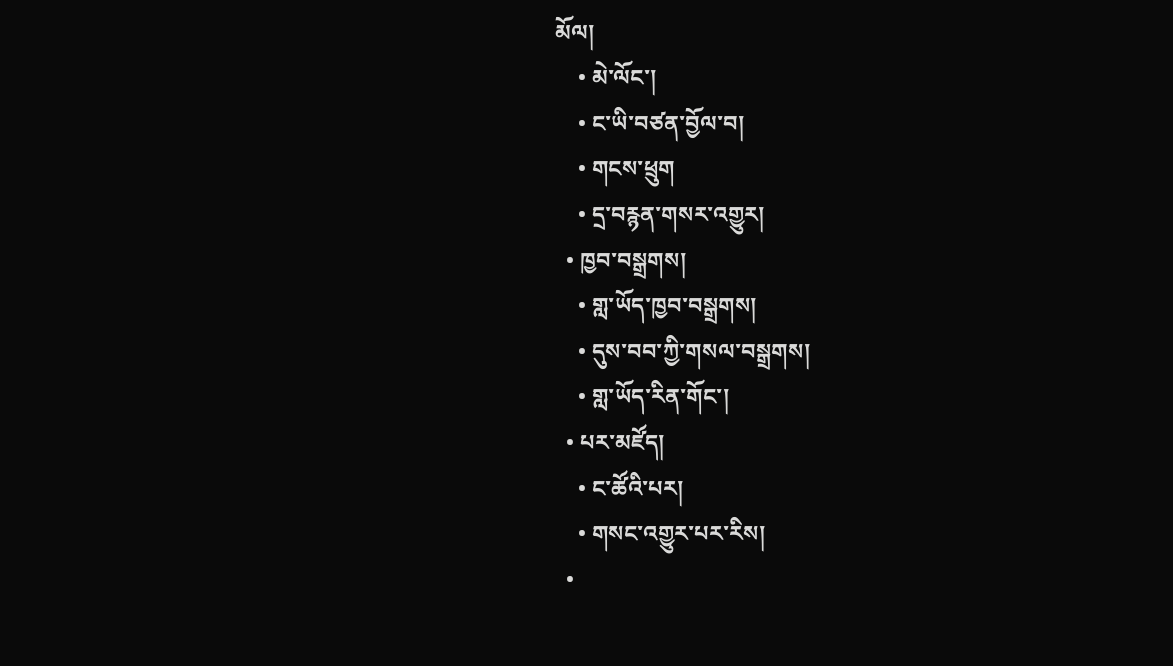མོལ།
    • མེ་ལོང་།
    • ང་ཡི་བཙན་བྱོལ་བ།
    • གངས་ཕྲུག
    • དྲ་བརྙན་གསར་འགྱུར།
  • ཁྱབ་བསྒྲགས།
    • གླ་ཡོད་ཁྱབ་བསྒྲགས།
    • དུས་བབ་ཀྱི་གསལ་བསྒྲགས།
    • གླ་ཡོད་རིན་གོང་།
  • པར་མཛོད།
    • ང་ཚོའི་པར།
    • གསང་འགྱུར་པར་རིས།
  •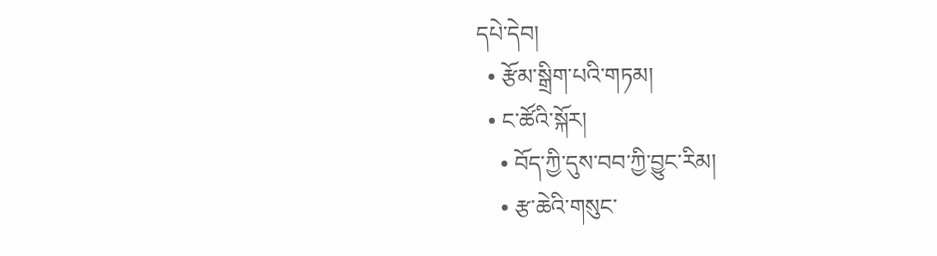དཔེ་དེབ།
  • རྩོམ་སྒྲིག་པའི་གཏམ།
  • ང་ཚོའི་སྐོར།
    • བོད་ཀྱི་དུས་བབ་ཀྱི་བྱུང་རིམ།
    • རྩ་ཆེའི་གསུང་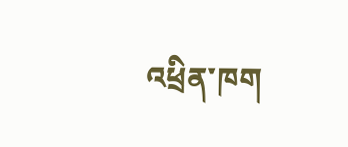འཕྲིན་ཁག